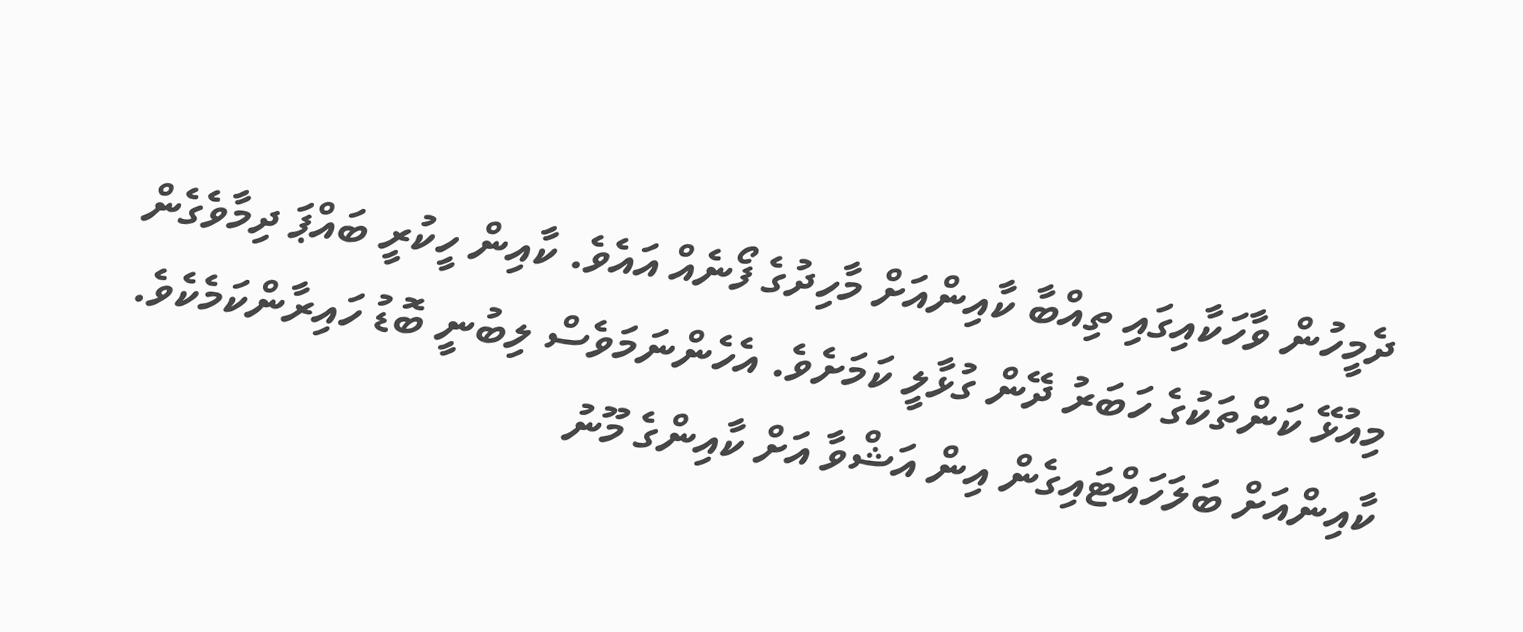ދެމީހުން ވާހަކާއިގައި ތިއްބާ ކާއިންއަށް މާހިދުގެ ފޯނެއް އައެވެ. ކާއިން ހީކުރީ ބައްޕަ ދިމާވެގެން މިއުޅޭ ކަންތަކުގެ ހަބަރު ދޭން ގުޅާލީ ކަމަށެވެ. އެހެންނަމަވެސް ލިބުނީ ބޮޑު ހައިރާންކަމެކެވެ. ކާއިންއަށް ބަލަހައްޓައިގެން އިން އަޝްވާ އަށް ކާއިންގެ މޫނު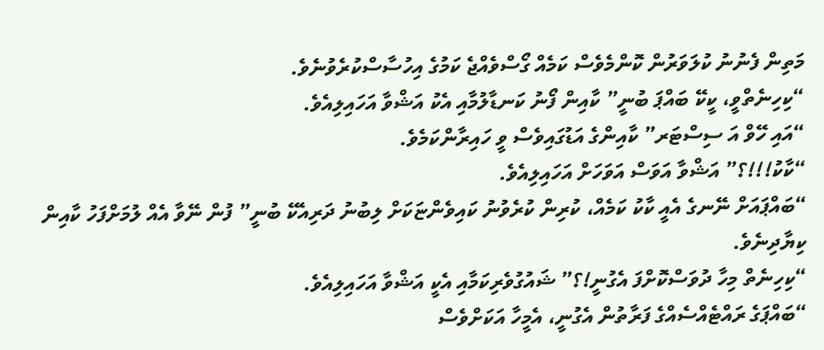މަތިން ފެނުނު ކުލަވަރުން ކޮންމެވެސް ކަމެއް ގޯސްވެއްޖެ ކަމުގެ އިހުސާސްކުރެވުނެވެ.
“ކިހިނެތްވީ، ކީކޭ ބައްޕަ ބުނީ” ކާއިން ފޯނު ކަނޑާލުމާއި އެކު އަޝްވާ އަހައިލިއެވެ.
“އައި ހޭވް އަ ސިސްޓަރ” ކާއިންގެ އަޑުގައިވެސް ވީ ހައިރާންކަމެވެ.
“ކާކު!!!؟” އަޝްވާ އަވަސް އަވަހަށް އަހައިލިއެވެ.
“ބައްޕައަށް ނޭނގެ އެއީ ކާކު ކަމެއް، ކުރިން ކުރެވުނު ކައިވެންޏަކަށް ލިބުނު ދަރިއެކޭ ބުނީ” ފުން ނޭވާ އެއް ލުމަށްފަހު ކާއިން ކިޔާދިނެވެ.
“ކިހިނެތް މިހާ ދުވަސްކޮށްފަ އެގުނީ!؟” ޝައުގުވެރިކަމާއި އެކީ އަޝްވާ އަހައިލިއެވެ.
“ބައްޕަގެ ރައްޓެއްސެއްގެ ފަރާތުން އެގުނީ، އެމީހާ އަކަށްވެސް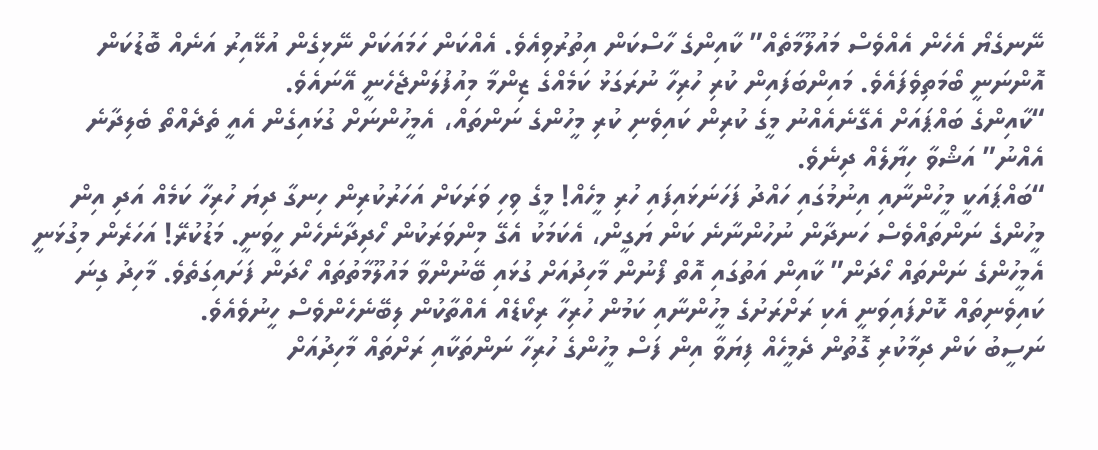ނޭނގެޔޯ އެހެން އެއްވެސް މައުލޫމާތެއް” ކާއިންގެ ހާސްކަން އިތުރުވިއެވެ. އެއްކަން ހަމައަކަށް ނޭޅިގެން އުޅޭއިރު އަނެއް ބޮޑުކަން އޮންނަނީ ބޯމަތިވެފައެވެ. މައިންބަފައިން ކުރި ހުރިހާ ނުރަގަޅު ކަމެއްގެ ޒިންމާ މިއުފުލަންޖެހެނީ އޭނައެވެ.
“ކާއިންގެ ބައްޕައަށް އެގޭނެއެއްނު މީގެ ކުރިން ކައިވެނި ކުރި މީހުންގެ ނަންތައް، އެމީހުންނަށް ގުޅައިގެން އެއީ ތެދެއްތޯ ބެލިދާނެ އެއްނު” އަޝްވާ ހިޔާލެއް ދިނެވެ.
“ބައްޕައަކީ މީހުންނާއި އިނުމުގައި ހައްދު ފަހަނަޅައިފައި ހުރި މީހެއް! މީގެ ވިހި ވަރަކަށް އަހަރުކުރިން ހިނގާ ދިޔަ ހުރިހާ ކަމެއް އަދި އިން މީހުންގެ ނަންތައްވެސް ހަނދާން ނުހުންނާނެ ކަން ޔަގީން، އެކަމަކު އެގޭ މިންވަރަކުން ހޯދިދާނެހެން ހީވަނީ. މަޑުކުރޭ! އަހަރެން މިގުޅަނީ އެމީހުންގެ ނަންތައް ހޯދަން” ކާއިން އަތުގައި އޮތް ފޯނުން މާހިދުއަށް ގުޅައި ބޭނުންވާ މައުލޫމާތުތައް ހޯދަން ފަށައިގަތެވެ. މާހިދު ގިނަ ކައިވެނިތައް ކޮށްފައިވަނީ އެކި ރަށްރަށުގެ މީހުންނާއި ކަމުން ހުރިހާ ރިކޯޑެއް އެއްތާކުން ލިބޭނެހެންވެސް ހީނުވެއެވެ.
ނަސީބު ކަން ދިމާކުރި ގޮތުން ދެމީހެއް ފިޔަވާ އިން ފަސް މީހުންގެ ހުރިހާ ނަންތަކާއި ރަށްތައް މާހިދުއަށް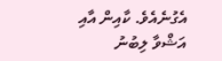އެގުނެއެވެ. ކާއިން އާއި އަޝްވާ ލިބުނު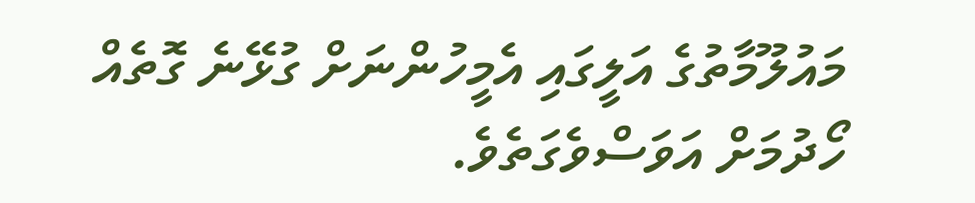މައުލޫމާތުގެ އަލީގައި އެމީހުންނަށް ގުޅޭނެ ގޮތެއް ހޯދުމަށް އަވަސްވެގަތެވެ.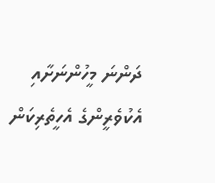ދަންނަ މީހުންނަށާއި އެކުވެރީންގެ އެހީތެރިކަން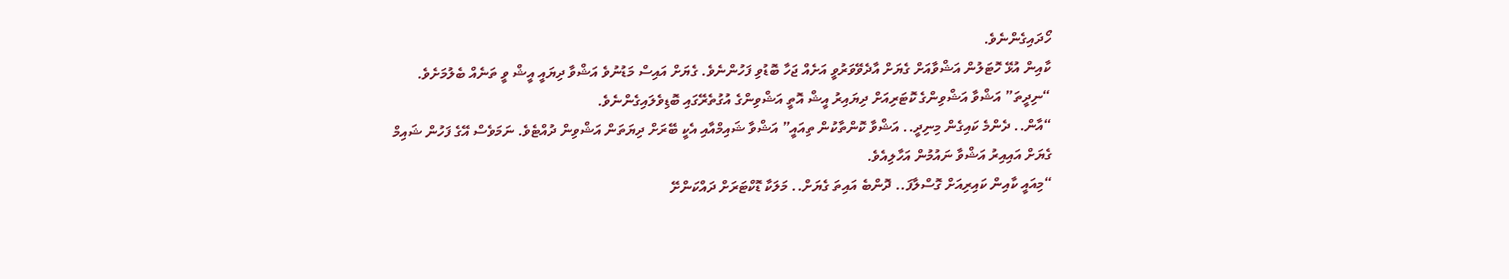ހޯދައިގެންނެވެ.
ކާއިން އުޅޭ ހޮޓަލުން އަޝްވާއަށް ގެޔަށް އާދެވޭވަރުވީ އަށެއް ޖަހާ ބޮޑުވި ފަހުންނެވެ. ގެޔަށް އައިސް މަޑުނުވެ އަޝްވާ ދިޔައީ އީޝް ވީ ތަނެއް ބެލުމަށެވެ.
“ނިދީތަ” އަޝްވާ އަޝްވިންގެ ކޮޓަރިއަށް ދިޔައިރު އީޝް އޮތީ އަޝްވިންގެ އުގުތެރޭގައި ބޮޑިވެލައިގެންނެވެ.
“އާން.. ދެންމެ ކައިގެން މިނިދީ.. އަޝްވާ ކޮންތާކުން ތިއައީ” އަޝްވާ ޝައިމްއާއި އެކީ ބޭރަށް ދިޔަތަން އަޝްވިން ދުއްޓެވެ. ނަމަވެސް އޭގެ ފަހުން ޝައިމް ގެޔަށް އައިއިރު އަޝްވާ ނައުމުން އަހާލިއެވެ.
“މިއައީ ކާއިން ކައިރިއަށް ގޮސްލާފަ.. ދޮންބެ އައިތަ ގެޔަށް.. މަލަކާ ޑޮކްޓަރަށް ދައްކަންށޭ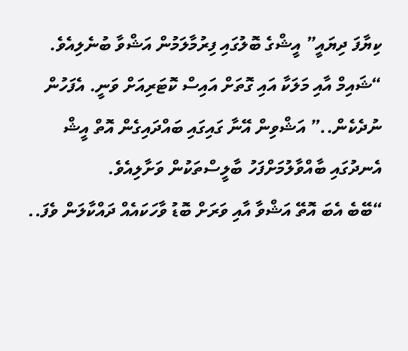ކިޔާފަ ދިޔައީ” އީޝްގެ ބޮލުގައި ފިރުމާލަމުން އަޝްވާ ބުނެލިއެވެ.
“ޝައިމް އާއި މަލަކާ އައި ގޮތަށް އައިސް ކޮޓަރިއަށް ވަނީ. އެފަހުން ނުދެކެން..” އަޝްވިން އޭނާ ގައިގައި ބައްދައިގެން އޮތް އީޝް އެނދުގައި ބާއްވާލުމަށްފަހު ބާލީސްތަކުން ވަށާލިއެވެ.
“ބޭބެ އެބަ އޮތޭ އަޝްވާ އާއި ވަރަށް ބޮޑު ވާހަކައެއް ދައްކާލަން ވެފަ..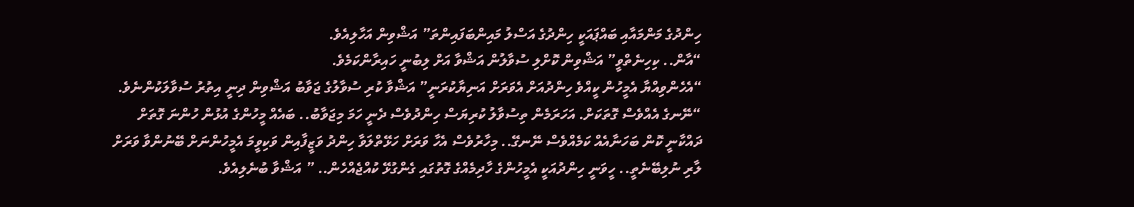ހިންދުގެ މަންމައާއި ބައްޕައަކީ ހިންދުގެ އަސްލު މައިންބަފައިންތަ” އަޝްވިން އަހާލިއެވެ.
“އާން.. ކިހިނެތްވީ” އަޝްވިން ކޮށްލި ސުވާލުން އަޝްވާ އަށް ލިބުނީ ހައިރާންކަމެވެ.
“އެހެންވިއްޔާ އެމީހުން ކީއްވެ ހިންދުއަށް އެވަރަށް އަނިޔާކުރަނީ” އަޝްވާ ކުރި ސުވާލުގެ ޖަވާބު އަޝްވިން ދިނީ އިތުރު ސުވާލަކުންނެވެ.
“ނޭނގެ އެއްވެސް ގޮތަކަށް. އަހަރަމެން ތިސުވާލު ކުރިޔަސް ހިންދުވެސް ދެނީ ހަމަ މިޖަވާބު.. ބައެއް މީހުންގެ އުޅުން ހުންނަ ގޮތަށް ދައްކާނީ ކޮން ބަހަނާއެއް ކަމެއްވެސް ނޭނގޭ.. މިހާރުވެސް އެހާ ވަރަށް ހަޅޭތްލަވާ ހިންދު ވަޒީފާއިން ވަކިވީމަ އެމީހުންނަށް ބޭނުންވާ ވަރަށް ލާރި ނުލިބޭނެތީ.. ހީވަނީ ހިންދުއަކީ އެމީހުންގެ ހާދިމެއްގެ ގޮތުގައި ގެންގުޅޭ ކުއްޖެއްހެން.. ” އަޝްވާ ބުނެލިއެވެ.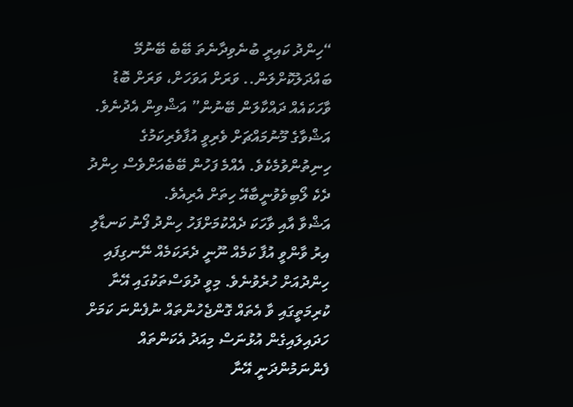“ހިންދު ކައިރީ ބުނެވިދާނެތަ ބޭބެ ބޭނުމޭ ބައްދަލުކޮށްލަން.. ވަރަށް އަވަހަށް، ވަރަށް ބޮޑު ވާހަކައެއް ދައްކާލަން ބޭނުން” އަޝްވިން އެދުނެވެ. އަޝްވާގެ މޫނުމައްޗަށް ވެރިވީ އުފާވެރިކަމުގެ ހިނިތުންވުމެކެވެ. އެއްމެ ފަހުން ބޭބެއަށްވެސް ހިންދު ދެކެ ލޯބިވެވުނީބާއޭ ހިތަށް އެރިއެވެ.
އަޝްވާ އާއި ވާހަކަ ދެއްކުމަށްފަހު ހިންދު ފޯނު ކަނޑާލި އިރު ވާންވީ އުފާ ކަމެއް ނޫނީ ދެރަކަމެއް ނޭނގިފައި ހިންދުއަށް ހުރެވުނެވެ. މިވީ ދުވަސްތަކުގައި އޭނާ ކުރިމަތީގައި ވާ އެތައް ގޮންޖެހުންތައް ނުފެންނަ ކަމަށް ހަދައިލައިގެން އުޅުނަސް މިއަދު އެކަންތައް ފެންނަމުންދަނީ އޭނާ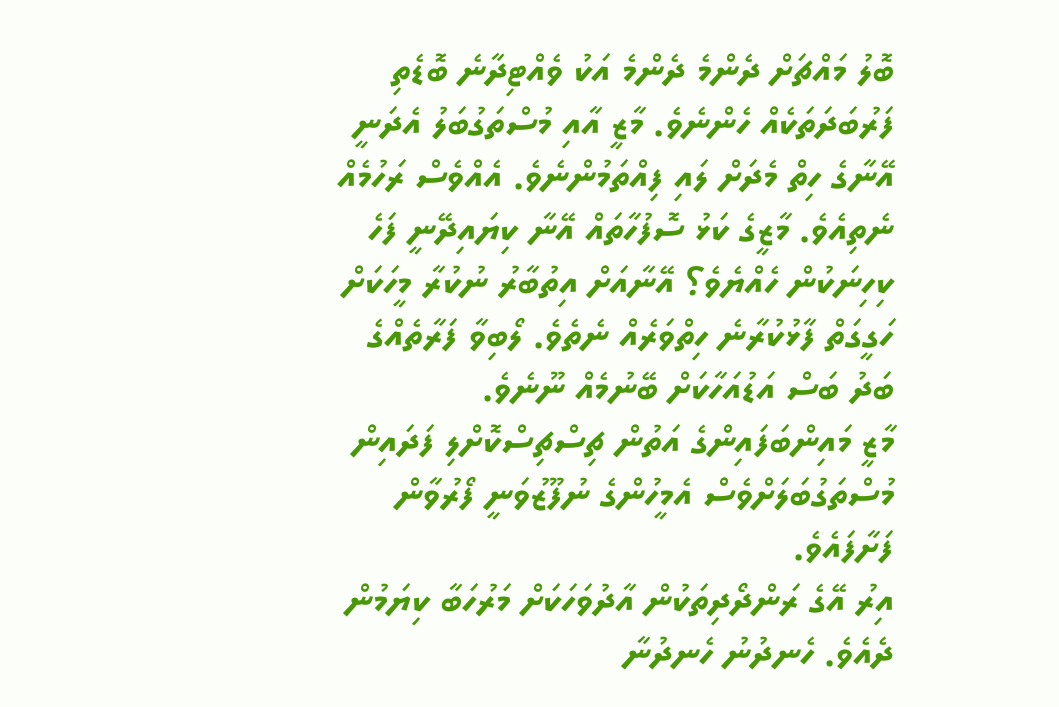ބޮލު މައްޗަށް ދެންމެ ދެންމެ އަކު ވެއްޓިދާނެ ބޮޑެތި ފަރުބަދަތަކެއް ހެންނެވެ. މާޒީ އާއި މުސްތަގުބަލު އެދަނީ އޭނާގެ ހިތް މެދަށް ލައި ފިއްތަމުންނެވެ. އެއްވެސް ރަހުމެއް ނެތިއެވެ. މާޒީގެ ކަޅު ސޮފުހާތައް އޭނާ ކިޔައިދޭނީ ފަހެ ކިހިނަކުން ހެއްޔެވެ؟ އޭނާއަށް އިތުބާރު ނުކުރާ މީހަކަށް ހަގީގަތް ފާޅުކުރާނެ ހިތްވަރެއް ނެތެވެ. ލޯބިވާ ފަރާތެއްގެ ބަދު ބަސް އަޑުއަހާކަށް ބޭނުމެއް ނޫނެވެ.
މާޒީ މައިންބަފައިންގެ އަތުން ޗިސްޗިސްކޮށްލި ފަދައިން މުސްތަގުބަލަށްވެސް އެމީހުންގެ ނުފޫޒުވަނީ ފޯރުވާން ފަށާފައެވެ.
އިރު އޭގެ ރަންދޯދިތަކުން އާދުވަހަކަށް މަރުހަބާ ކިޔަމުން ދެއެވެ. ހެނދުނު ހެނދުނާ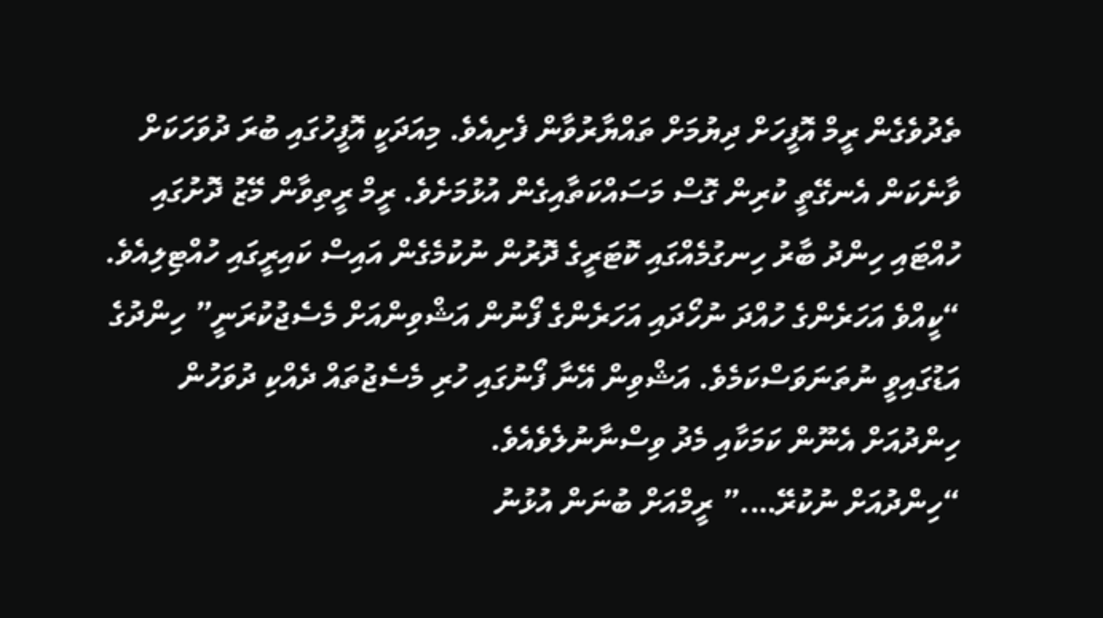ތެދުވެގެން ރީމް އޮފީހަށް ދިޔުމަށް ތައްޔާރުވާން ފެށިއެވެ. މިއަދަކީ އޮފީހުގައި ބުރަ ދުވަހަކަށް ވާނެކަން އެނގޭތީ ކުރިން ގޮސް މަސައްކަތާއިގެން އުޅުމަށެވެ. ރީމް ރީތިވާން މޭޒު ދޮށުގައި ހުއްޓައި ހިންދު ބާރު ހިނގުމެއްގައި ކޮޓަރީގެ ދޮރުން ނުކުމެގެން އައިސް ކައިރީގައި ހުއްޓިލިއެވެ.
“ކީއްވެ އަހަރެންގެ ހުއްދަ ނުހޯދައި އަހަރެންގެ ފޯނުން އަޝްވިންއަށް މެސެޖުކުރަނީ” ހިންދުގެ އަޑުގައިވީ ނުތަނަވަސްކަމެވެ. އަޝްވިން އޭނާ ފޯނުގައި ހުރި މެސެޖުތައް ދެއްކި ދުވަހުން ހިންދުއަށް އެނޫން ކަމަކާއި މެދު ވިސްނާނުލެވެއެވެ.
“ހިންދުއަށް ނުކުރޭ….” ރީމްއަށް ބުނަން އުޅުނު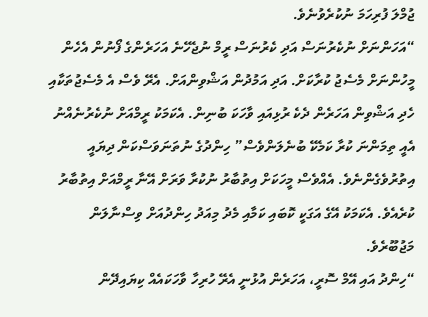ޖުމްލަ ފުރިހަމަ ނުކުރެވުނެވެ.
“އަހަންނަށް ނުކެރުނަސް އަދި ކެރުނަސް ރީމް ނުޖެހޭނެ އަހަރެންގެ ފޯނުން އެހެން މީހުންނަށް މެސެޖު ކުރާކަށް. އަދި އަމުދުން އަޝްވިންއަށް. އެރޭ ވެސް އެ މެސެޖުތަކާއި ހެދި އަޝްވިން އަހަރެން ދެކެ ރުޅިއައި ވާހަކަ ބުނިން. އެކަމަކު ރީމްއަށް ނުކެރުނެއްނު އެއީ ތިމަންނަ ކުރާ ކަމެކޭ ބުނެލަންވެސް” ހިންދުގެ ނުތަނަވަސްކަން ދިޔައީ އިތުރުވެގެންނެވެ. އެއްވެސް މީހަކަށް އިތުބާރު ނުކުރާ ވަރަށް އޭނާ ރީމްއަށް އިތުބާރު ކުރެއެވެ. އެކަމަކު އޭގެ އަގަކީ ކޮބައި ކަމާއި މެދު މިއަދު ހިންދުއަށް ވިސްނާލަން މަޖުބޫރެވެ.
“ހިންދު އައި އޭމް ސޮރީ، އަހަރެން އުޅުނީ އެރޭ ހުރިހާ ވާހަކައެއް ކިޔައިދޭން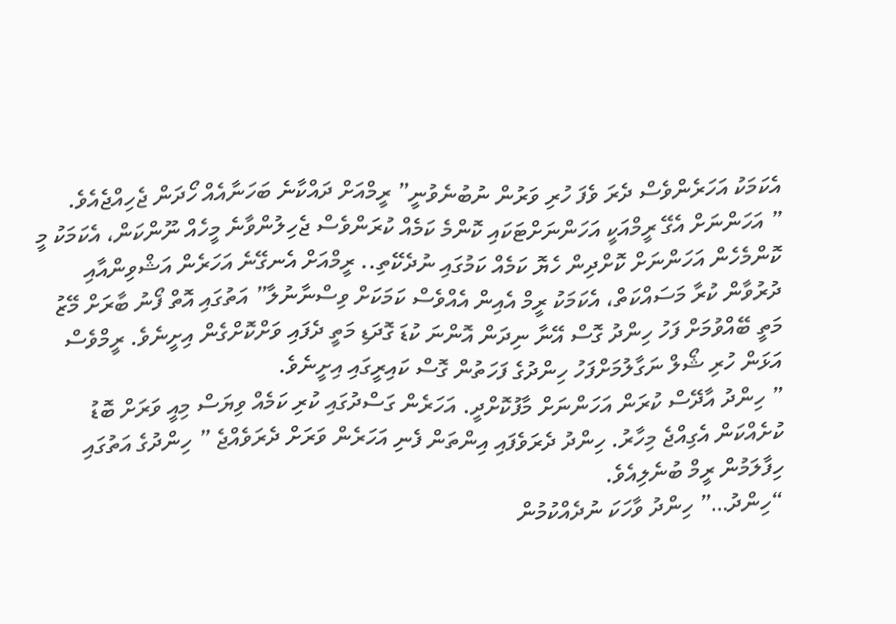އެކަމަކު އަހަރެންވެސް ދެރަ ވެފަ ހުރި ވަރުން ނުބުނެވުނީ” ރީމްއަށް ދައްކާނެ ބަހަނާއެއް ހޯދަން ޖެހިއްޖެއެވެ.
” އަހަންނަށް އެގޭ ރީމްއަކީ އަހަންނަށްޓަކައި ކޮންމެ ކަމެއް ކުރަންވެސް ޖެހިލުންވާނެ މީހެއް ނޫންކަން، އެކަމަކު މީ ކޮންމެހެން އަހަންނަށް ކޮށްދިން ހެޔޮ ކަމެއް ކަމުގައި ނުދެކޭތި.. ރީމްއަށް އެނގޭނެ އަހަރެން އަޝްވިންއާއި ދުރުވާން ކުރާ މަސައްކަތް، އެކަމަކު ރީމް އެއިން އެއްވެސް ކަމަކަށް ވިސްނާނުލާ” އަތުގައި އޮތް ފޯނު ބާރަށް މޭޒު މަތީ ބޭއްވުމަށް ފަހު ހިންދު ގޮސް އޭނާ ނިދަން އޮންނަ ކުޑަ ގޮދަޑި މަތީ ދެފައި ވަށްކޮށްގެން އިށީނެވެ. ރީމްވެސް އަޅަން ހުރި ޝޯލް ނަގާލުމަށްފަހު ހިންދުގެ ފަހަތުން ގޮސް ކައިރީގައި އިށީނެވެ.
” ހިންދު އާދޭސް ކުރަން އަހަންނަށް މާފުކޮށްދީ. އަހަރެން ގަސްދުގައި ކުރި ކަމެއް ވިޔަސް މިއީ ވަރަށް ބޮޑު ކުށެއްކަން އެގިއްޖެ މިހާރު. ހިންދު ދެރަވެފައި އިންތަން ފެނި އަހަރެން ވަރަށް ދެރަވެއްޖެ ” ހިންދުގެ އަތުގައި ހިފާލަމުން ރީމް ބުނެލިއެވެ.
“ހިންދު…” ހިންދު ވާހަކަ ނުދެއްކުމުން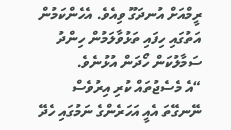ރީމްއަށް އުނދަގޫ ވިއެވެ. އެހެންކަމުން އަތުގައި ހިފައި ތަޅުވާލަމުން ހިންދު ސަމާލުކަން ހޯދަން އުޅުނެވެ.
“އެ މެސެޖުތައް ކުރި އިރުވެސް ނޭނގޭތަ އެއީ އަހަރެންގެ ނަމުގައި ހެދޭ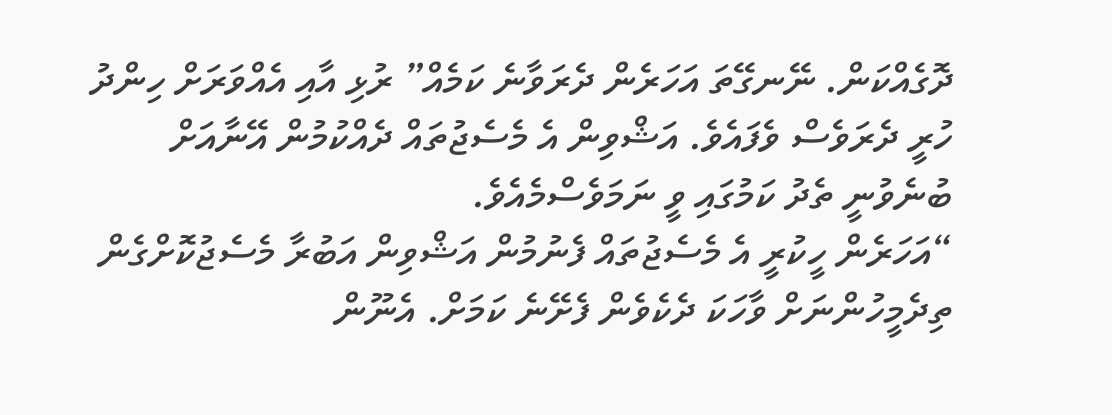ދޮގެއްކަން. ނޭނގޭތަ އަހަރެން ދެރަވާނެ ކަމެއް” ރުޅި އާއި އެއްވަރަށް ހިންދު ހުރީ ދެރަވެސް ވެފައެވެ. އަޝްވިން އެ މެސެޖުތައް ދެއްކުމުން އޭނާއަށް ބުނެވުނީ ތެދު ކަމުގައި ވީ ނަމަވެސްމެއެވެ.
“އަހަރެން ހީކުރީ އެ މެސެޖުތައް ފެނުމުން އަޝްވިން އަބުރާ މެސެޖުކޮށްގެން ތިދެމީހުންނަށް ވާހަކަ ދެކެވެން ފެށޭނެ ކަމަށް. އެނޫން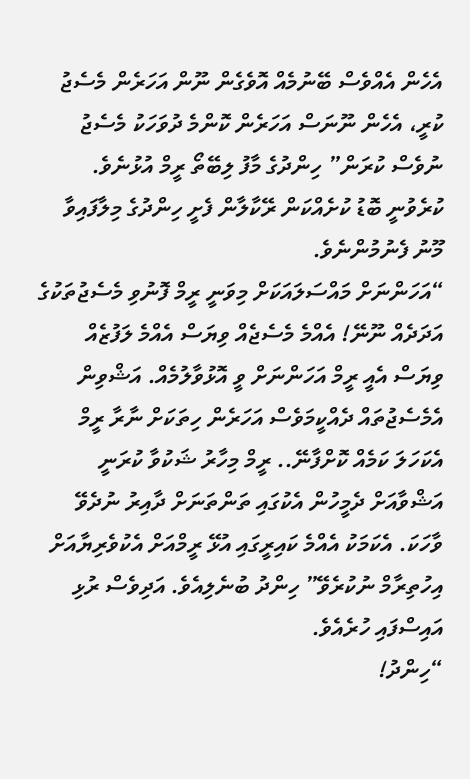އެހެން އެއްވެސް ބޭނުމެއް އޮވެގެން ނޫން އަހަރެން މެސެޖު ކުރީ، އެހެން ނޫނަސް އަހަރެން ކޮންމެ ދުވަހަކު މެސެޖު ނުވެސް ކުރަން” ހިންދުގެ މާފު ލިބޭތޯ ރީމް އުޅުނެވެ. ކުރެވުނީ ބޮޑު ކުށެއްކަން ރޭކާލާން ފެށީ ހިންދުގެ މިލާފައިވާ މޫނު ފެނުމުންނެވެ.
“އަހަންނަށް މައްސަލައަކަށް މިވަނީ ރީމް ފޮނުވި މެސެޖުތަކުގެ އަދަދެއް ނޫނޭ! އެއްމެ މެސެޖެއް ވިޔަސް އެއްމެ ލަފުޒެއް ވިޔަސް އެއީ ރީމް އަހަންނަށް ވީ އޮޅުވާލުމެއް. އަޝްވިން އެމެސެޖުތައް ދެއްކީމަވެސް އަހަރެން ހިތަކަށް ނާރާ ރީމް އެކަހަލަ ކަމެއް ކޮށްފާނޭ.. ރީމް މިހާރު ޝަކުވާ ކުރަނީ އަޝްވާއަށް ދެމީހުން އެކުގައި ތަންތަނަށް ދާއިރު ނުދެވޭ ވާހަކަ. އެކަމަކު އެއްމެ ކައިރީގައި އުޅޭ ރީމްއަށް އެކުވެރިޔާއަށް އިހުތިރާމް ނުކުރެވޭ” ހިންދު ބުނެލިއެވެ. އަދިވެސް ރުޅި އައިސްފައި ހުރެއެވެ.
“ހިންދު!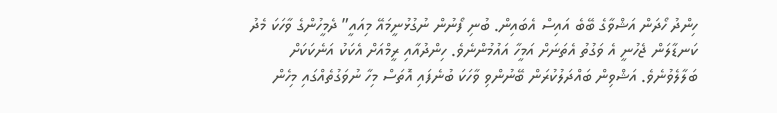ހިންދު ހޯދަން އަޝްވާގެ ބޭބެ އައިސް އެބައިން. ބުނި ފޯނުން ނުގުޅުނީމައޭ މިއައީ” ދެމީހުންގެ ވާހަކަ މެދު ކަނޑާލަން ޖެހުނީ އެ ވަގުތު އެތަނަށް އަމީހާ އައުމުންނެވެ. ހިންދުއާއި ރީމްއަށް އެކަކު އަނެކަކަށް ބަލާލެވުނެވެ. އަޝްވިން ބައްދަލުކުރަން ބޭނުންވި ވާހަކަ ބުނެފައި އޮތަސް މިހާ ނުވަގުތެއްގައި މިހެން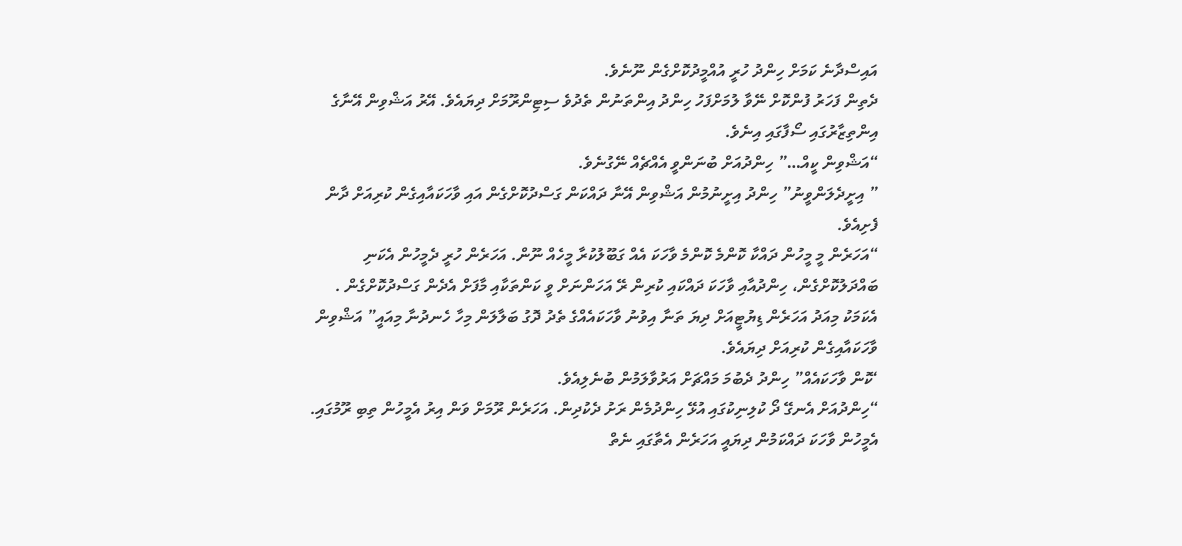އައިސްދާނެ ކަމަށް ހިންދު ހުރީ އުއްމީދުކޮށްގެން ނޫނެވެ.
ދެތިން ފަހަރު ފުންކޮށް ނޭވާ ލުމަށްފަހު ހިންދު އިންތަނުން ތެދުވެ ސިޓިންރޫމަށް ދިޔައެވެ. އޭރު އަޝްވިން އޭނާގެ އިންތިޒާރުގައި ސޯފާގައި އިނެވެ.
“އަޝްވިން ކީއް…” ހިންދުއަށް ބުނަންވީ އެއްޗެއް ނޭގުނެވެ.
” އިށީދެލަންވީނު” ހިންދު އިށީނުމުން އަޝްވިން އޭނާ ދައްކަން ގަސްދުކޮށްގެން އައި ވާހަކައާއިގެން ކުރިއަށް ދާން ފެށިއެވެ.
“އަހަރެން މީ މީހުން ދައްކާ ކޮންމެ ކޮންމެ ވާހަކަ އެއް ގަބޫލުކުރާ މީހެއް ނޫން. އަހަރެން ހުރީ ދެމީހުން އެކަނި ބައްދަލުކޮށްގެން، ހިންދުއާއި ވާހަކަ ދައްކައި ކުރިން ރޭ އަހަންނަށް ވީ ކަންތަކާއި މާފަށް އެދެން ގަސްދުކޮށްގެން . އެކަމަކު މިއަދު އަހަރެން ޑިޔުޓީއަށް ދިޔަ ތަނާ އިވުނު ވާހަކައެއްގެ ތެދު ދޮގު ބަލާލަން މިހާ ހެނދުނާ މިއައީ” އަޝްވިން ވާހަކައާއިގެން ކުރިއަށް ދިޔައެވެ.
‘ކޮން ވާހަކައެއް” ހިންދު ދެބުމަ މައްޗަށް އަރުވާލަމުން ބުނެލިއެވެ.
“ހިންދުއަށް އެނގޭ ދޯ ކުލިނިކުގައި އުޅޭ ހިންދުމެން ރަށު ދެކުދިން. އަހަރެން ރޫމަށް ވަން އިރު އެމީހުން ތިބި ރޫމުގައި. އެމީހުން ވާހަކަ ދައްކަމުން ދިޔައީ އަހަރެން އެތާގައި ނެތް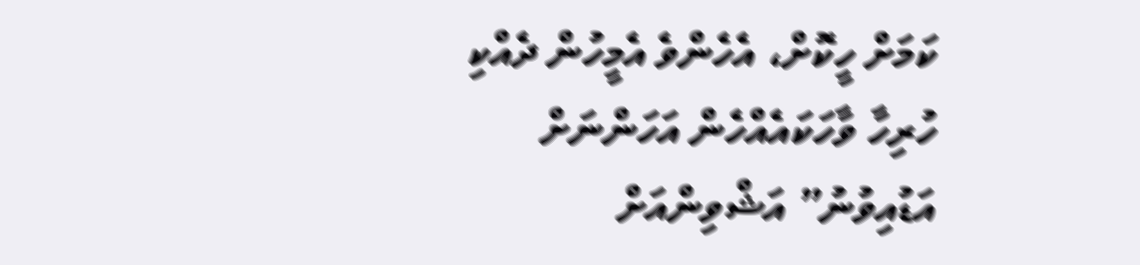ކަމަށް ހީކޮށް، އެހެންވެ އެމީހުން ދެއްކި ހުރިހާ ވާހަކައެއްހެން އަހަންނަށް އަޑުއިވުނު” އަޝްވިންއަށް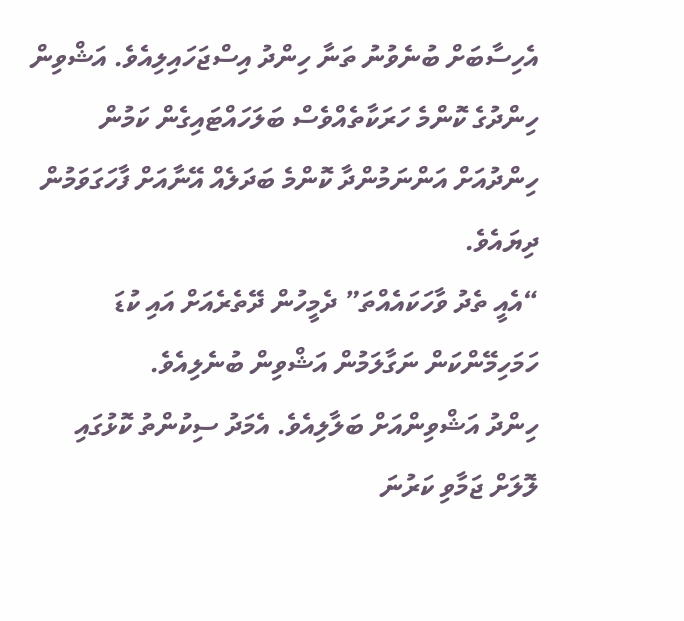އެހިސާބަށް ބުނެވުނު ތަނާ ހިންދު އިސްޖަހައިލިއެވެ. އަޝްވިން ހިންދުގެ ކޮންމެ ހަރަކާތެއްވެސް ބަލަހައްޓައިގެން ކަމުން ހިންދުއަށް އަންނަމުންދާ ކޮންމެ ބަދަލެއް އޭނާއަށް ފާހަގަވަމުން ދިޔައެވެ.
“އެއީ ތެދު ވާހަކައެއްތަ” ދެމީހުން ދޭތެރެއަށް އައި ކުޑަ ހަމަހިމޭންކަން ނަގާލަމުން އަޝްވިން ބުނެލިއެވެ.
ހިންދު އަޝްވިންއަށް ބަލާލިއެވެ. އެމަދު ސިކުންތު ކޮޅުގައި ލޮލަށް ޖަމާވި ކަރުނަ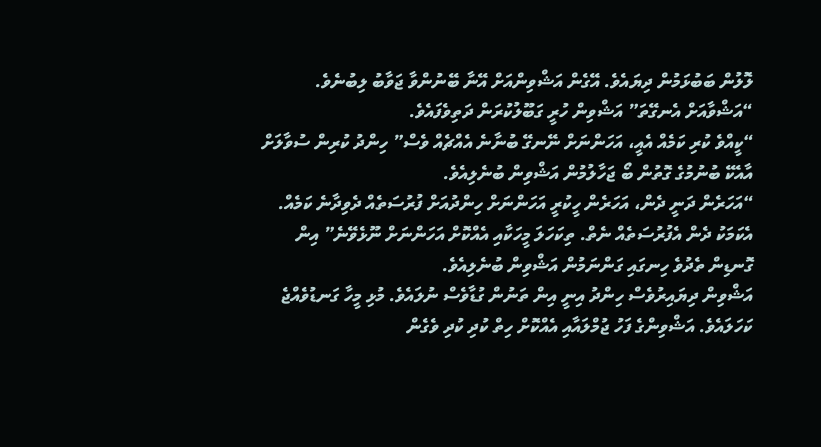ލޮލުން ބަބުޅަމުން ދިޔައެވެ. އޭގެން އަޝްވިންއަށް އޭނާ ބޭނުންވާ ޖަވާބު ލިބުނެވެ.
“އަޝްވާއަށް އެނގޭތަ” އަޝްވިން ހުރީ ގަބޫލުކުރަން ދަތިވެފައެވެ.
“ކީއްވެ ކުރި ކަމެއް އެއީ، އަހަންނަށް ނޭނގޭ ބުނާނެ އެއްޗެއް ވެސް” ހިންދު ކުރިން ސުވާލަށް އާއެކޭ ބުނުމުގެ ގޮތުން ބޯ ޖަހާލުމުން އަޝްވިން ބުނެލިއެވެ.
“އަހަރެން ދަނީ ދެން، އަހަރެން ހީކުރީ އަހަންނަށް ހިންދުއަށް ފުރުސަތެއް ދެވިދާނެ ކަމެއް. އެކަމަކު ދެން އެފުރުސަތެއް ނެތް. ތިކަހަލަ މީހަކާއި އެއްކޮށް އަހަންނަށް ނޫޅެވޭނެ” އިން ގޮނޑިން ތެދުވެ ހިނގައި ގަންނަމުން އަޝްވިން ބުނެލިއެވެ.
އަޝްވިން ދިޔައިރުވެސް ހިންދު އިނީ އިން ތަނުން ގުޑާވެސް ނުލައެވެ. މުޅި މީހާ ގަނޑުވެއްޖެ ކަހަލައެވެ. އަޝްވިންގެ ފަހު ޖުމްލައާއި އެއްކޮށް ހިތް ކުދި ކުދި ވެގެން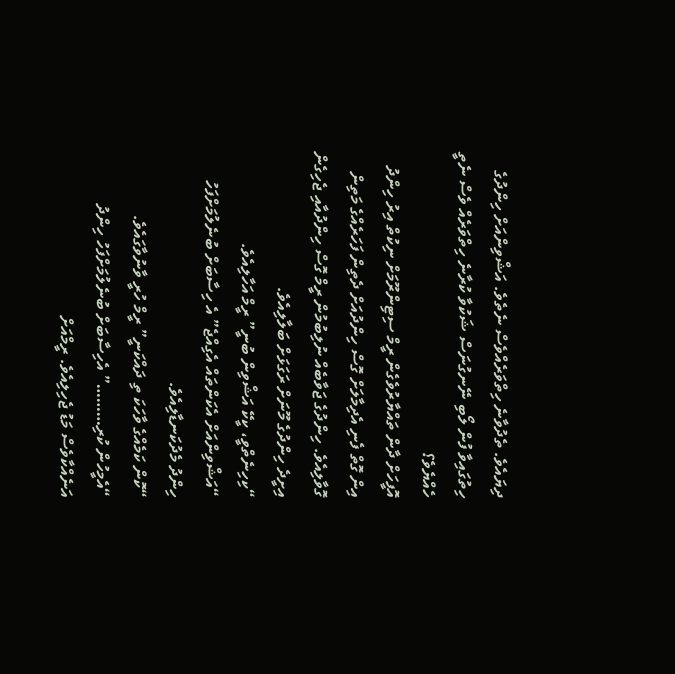ދިޔައެވެ. ތެދުވާނެ ހިތްވަރެއްވެސް ނެތެވެ. އަޝްވިންއަށް ހިންދުގެ ހިތުގައިވާ ފުން ލޯބި ނޭނގުނަސް ޝަކުވާ ކުރާނެ ހިތްވަރެއް ވެސް ނެތީ ހެއްޔެވެ؟
އޮފީހަށް ދާން ތައްޔާރުވެގެން ރީމް ސިޓިންރޫމަށް ނިކުތް އިރު ހިންދު އިން ގޮތް ފެނި އެދިމާލަށް ގޮސް ހިންދުއަށް ދެތިން ފަހަރެއްގެ މަތިން ގޮވާލިއެވެ. ހިންދުގެ ޖަވާބެއް ނުލިބުމުން ރީމް ގޮސް ހިންދުއާއި ޖެހިގެން އިށީދެ ހިންދުގެ މޫނަށް ރަގަޅަށް ބަލާލިއެވެ.
“ކިހިނެތްވީ، ކީކޭ އަޝްވިން ބުނީ” ރީމް އަހާލިއެވެ.
“އަޝްވިންއަށް އެކަންތައް އެގިއްޖެ” އެ ހިސާބަށް ބުނެލުމަށްފަހު ހިންދު މެދުކަނޑާލިއެވެ.
“ކޮން ކަމެއްގެ ވާހަކަ ތި ދައްކަނީ” ރީމް ހުރީ ވާނުވާގައެވެ.
“އެމީހުން ކުރި………” އެހިސާބަށް ބުނެލުމަށްފަހު ހިންދު އަނެއްކާވެސް މަޑު ޖެހިލިއެވެ. ރީމްއަށް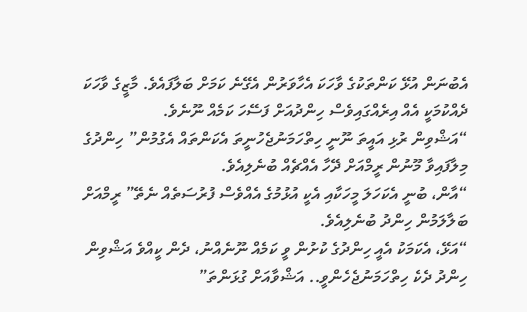އެބުނަން އުޅޭ ކަންތަކުގެ ވާހަކަ އެހާވަރުން އެގޭނެ ކަމަށް ބަލާފައެވެ. މާޒީގެ ވާހަކަ ދެއްކުމަކީ އެއް އިރެއްގައިވެސް ހިންދުއަށް ފަސޭހަ ކަމެއް ނޫނެވެ.
“އަޝްވިން ރުޅި އައީތަ ނޫނީ ހިތްހަމަނުޖެހުނީތަ އެކަންތައް އެގުމުން” ހިންދުގެ މިލާފައިވާ މޫނުން ރީމްއަށް ދޭހާ އެއްޗެއް ބުނެލިއެވެ.
“އާން، ބުނީ އެކަހަލަ މީހަކާއި އެކީ އުޅުމުގެ އެއްވެސް ފުރުސަތެއް ނެތޭ” ރީމްއަށް ބަލާލަމުން ހިންދު ބުނެލިއެވެ.
“އަޅޭ، އެކަމަކު އެއީ ހިންދުގެ ކުށުން ވީ ކަމެއް ނޫނެއްނު، ދެން ކީއްވެ އަޝްވިން ހިންދު ދެކެ ހިތްހަމަނުޖެހެންވީ.. އަޝްވާއަށް ގުޅަންތަ”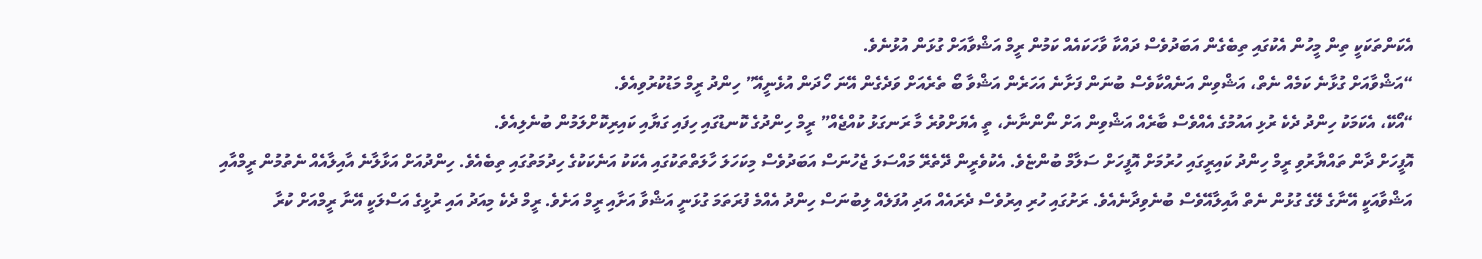އެކަންތަކަކީ ތިން މީހުން އެކުގައި ތިބެގެން އަބަދުވެސް ދައްކާ ވާހަކައެއް ކަމުން ރީމް އަޝްވާއަށް ގުޅަން އުޅުނެވެ.
“އަޝްވާއަށް ގުޅާނެ ކަމެއް ނެތް، އަޝްވިން އަނެއްކާވެސް ބުނަން ފަށާނެ އަހަރެން އަޝްވާ ބޯ ތެރެއަށް ވަދެގެން އޭނަ ހޯދަން އުޅެނީއޭ” ހިންދު ރީމް މަޑުކުރުވިއެވެ.
“އޯކޭ، އެކަމަކު ހިންދު ދެކެ ރުޅި އައުމުގެ އެއްވެސް ބާރެއް އަޝްވިން އަށް ނޯންނާނެ، ތީ އެޔަށްވުރެ މާ ރަނގަޅު ކުއްޖެއް” ރީމް ހިންދުގެ ކޮނޑުގައި ހިފައި ގަޔާއި ކައިރިކޮށްލަމުން ބުނެލިއެވެ.
އޮފީހަށް ދާން ތައްޔާރުވި ރީމް ހިންދު ކައިރީގައި ހުރުމަށް އޮފީހަށް ސަލާމް ބުންޏެވެ. އެކުވެރީން ދޭތެރޭ މައްސަލަ ޖެހުނަސް އަބަދުވެސް މިކަހަލަ ހާލަތްތަކުގައި އެކަކު އަނެކަކުގެ ހިދުމަތުގައި ތިބެއެވެ. ހިންދުއަށް އަޅާލާނެ އާއިލާއެއް ނެތުމުން ރީމްއާއި އަޝްވާއަކީ އޭނާގެ ލޭގެ ގުޅުން ނެތް އާއިލާއޭވެސް ބުނެވިދާނެއެވެ. ރަށުގައި ހުރި އިރުވެސް ދެރައެއް އަދި އުފަލެއް ލިބުނަސް ހިންދު އެއްމެ ފުރަތަމަ ގުޅަނީ އަޝްވާ އަށާއި ރީމް އަށެވެ. ރީމް ދެކެ މިއަދު އައި ރުޅީގެ އަސްލަކީ އޭނާ ރީމްއަށް ކުރާ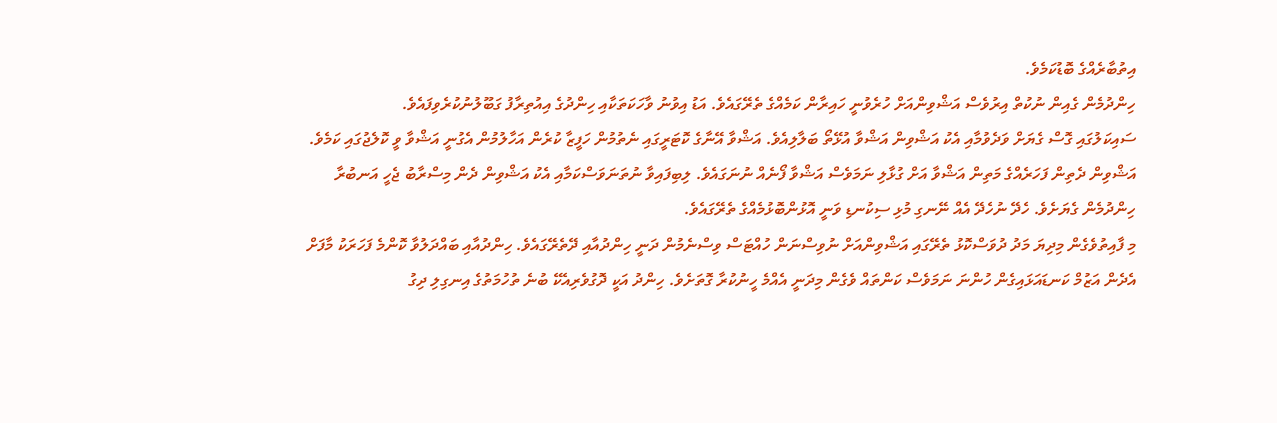އިތުބާރެއްގެ ބޮޑުކަމެވެ.
ހިންދުމެން ގެއިން ނުކުތް އިރުވެސް އަޝްވިންއަށް ހުރެވުނީ ހައިރާން ކަމެއްގެ ތެރޭގައެވެ. އަޑު އިވުނު ވާހަކަތަކާއި ހިންދުގެ އިއުތިރާފު ގަބޫލުނުކުރެވިފައެވެ.
ސައިކަލުގައި ގޮސް ގެޔަށް ވަދެވުމާއި އެކު އަޝްވިން އަޝްވާ އުޅޭތޯ ބަލާލިއެވެ. އަޝްވާ އޭނާގެ ކޮޓަރީގައި ނެތުމުން ހަފީޒާ ކުރެން އަހާލުމުން އެގުނީ އަޝްވާ ވީ ކޮލެޖުގައި ކަމެވެ. އަޝްވިން ދެތިން ފަހަރެއްގެ މަތިން އަޝްވާ އަށް ގުޅާލި ނަމަވެސް އަޝްވާ ފޯނެއް ނުނަގައެވެ. ލިބިފައިވާ ނުތަނަވަސްކަމާއި އެކު އަޝްވިން ދެން މިސްރާބު ޖެހީ އަނބުރާ ހިންދުމެން ގެޔަށެވެ. ހެދޭ ނުހެދޭ އެއް ނޭނގި މުޅި ސިކުނޑި ވަނީ އޮޅުންބޮޅުމެއްގެ ތެރޭގައެވެ.
މި ފާއިތުވެގެން މިދިޔަ މަދު ދުވަސްކޮޅު ތެރޭގައި އަޝްވިންއަށް ނުވިސްނަން ހުއްޓަސް ވިސްނެމުން ދަނީ ހިންދުއާއި ދޭތެރޭގައެވެ. ހިންދުއާއި ބައްދަލުވާ ކޮންމެ ފަހަރަކު މާފަށް އެދެން އަޒުމް ކަނޑައަޅައިގެން ހުންނަ ނަމަވެސް ކަންތައް ވެގެން މިދަނީ އެއްމެ ހީނުކުރާ ގޮތަށެވެ. ހިންދު އަކީ ދޮގުވެރިއެކޭ ބުނެ ތުހުމަތުގެ އިނގިލި ދިގު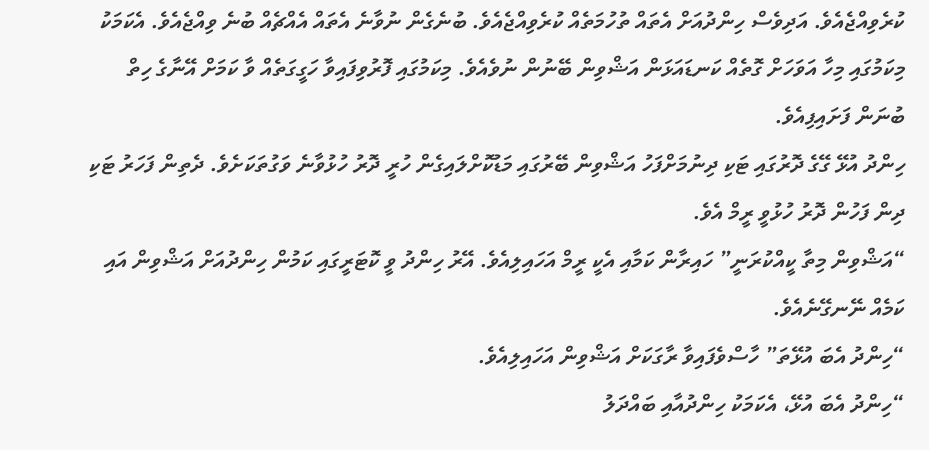ކުރެވިއްޖެއެވެ. އަދިވެސް ހިންދުއަށް އެތައް ތުހުމަތެއް ކުރެވިއްޖެއެވެ. ބުނެގެން ނުވާނެ އެތައް އެއްޗެއް ބުނެ ވިއްޖެއެވެ. އެކަމަކު މިކަމުގައި މިހާ އަވަހަށް ގޮތެއް ކަނޑައަޅަން އަޝްވިން ބޭނުން ނުވެއެވެ. މިކަމުގައި ފޮރުވިފައިވާ ހަގީގަތެއް ވާ ކަމަށް އޭނާގެ ހިތް ބުނަން ފަށައިފިއެވެ.
ހިންދު އުޅޭ ގޭގެ ދޮރުގައި ޓަކި ދިނުމަށްފަހު އަޝްވިން ބޭރުގައި މަޑުކޮށްލައިގެން ހުރީ ދޮރު ހުޅުވާނެ ވަގުތަކަށެވެ. ދެތިން ފަހަރު ޓަކި ދިން ފަހުން ދޮރު ހުޅުވީ ރީމް އެވެ.
“އަޝްވިން މިތާ ކީއްކުރަނީ” ހައިރާން ކަމާއި އެކީ ރީމް އަހައިލިއެވެ. އޭރު ހިންދު ވީ ކޮޓަރީގައި ކަމުން ހިންދުއަށް އަޝްވިން އައި ކަމެއް ނޭނގޭނެއެވެ.
“ހިންދު އެބަ އުޅޭތަ” ހާސްވެފައިވާ ރާގަކަށް އަޝްވިން އަހައިލިއެވެ.
“ހިންދު އެބަ އުޅޭ، އެކަމަކު ހިންދުއާއި ބައްދަލު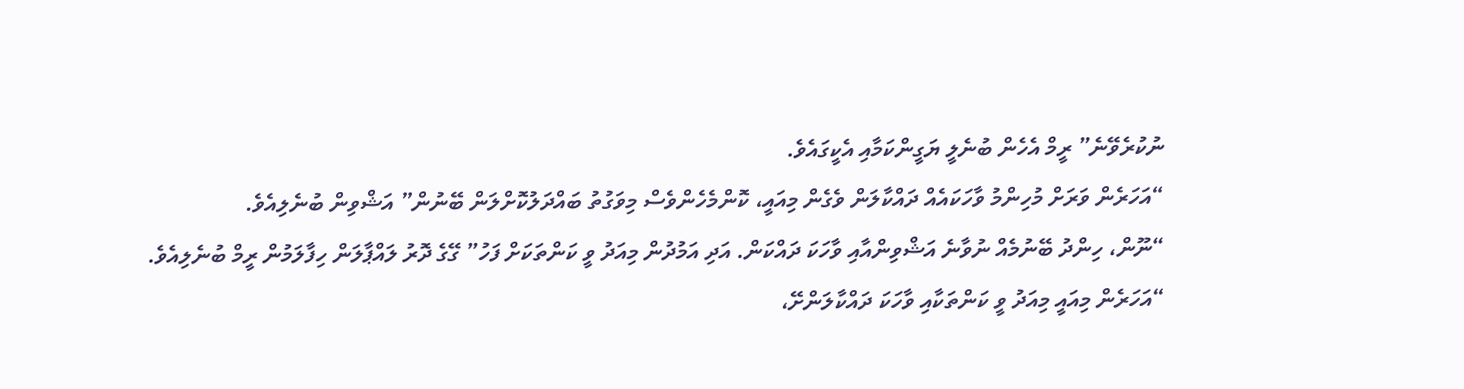ނުކުރެވޭނެ” ރީމް އެހެން ބުނެލީ ޔަގީންކަމާއި އެކީގައެވެ.
“އަހަރެން ވަރަށް މުހިންމު ވާހަކައެއް ދައްކާލަން ވެގެން މިއައީ، ކޮންމެހެންވެސް މިވަގުތު ބައްދަލުކޮށްލަން ބޭނުން” އަޝްވިން ބުނެލިއެވެ.
“ނޫން، ހިންދު ބޭނުމެއް ނުވާނެ އަޝްވިންއާއި ވާހަކަ ދައްކަން. އަދި އަމުދުން މިއަދު ވީ ކަންތަކަށް ފަހު” ގޭގެ ދޮރު ލައްޕާލަން ހިފާލަމުން ރީމް ބުނެލިއެވެ.
“އަހަރެން މިއައީ މިއަދު ވީ ކަންތަކާއި ވާހަކަ ދައްކާލަންށޭ،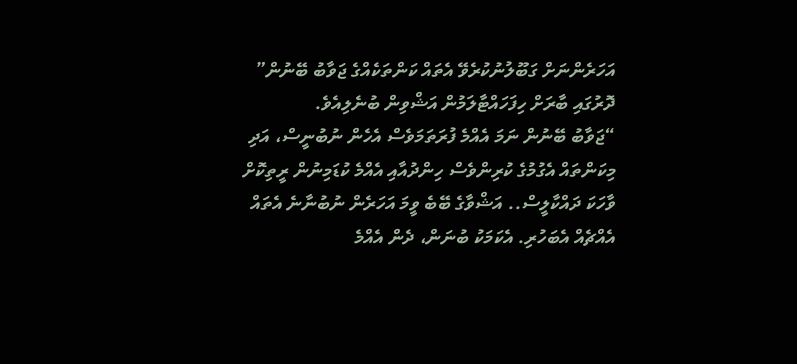އަހަރެންނަށް ގަބޫލުނުކުރެވޭ އެތައް ކަންތަކެއްގެ ޖަވާބު ބޭނުން” ދޮރުގައި ބާރަށް ހިފަހައްޓާލަމުން އަޝްވިން ބުނެލިއެވެ.
“ޖަވާބު ބޭނުން ނަމަ އެއްމެ ފުރަތަމަވެސް އެހެން ނުބުނީސް، އަދި މިކަންތައް އެގުމުގެ ކުރިންވެސް ހިންދުއާއި އެއްމެ ކުޑަމިނުން ރީތިކޮށް ވާހަކަ ދައްކާލީސް.. އަޝްވާގެ ބޭބެ ވީމަ އަހަރެން ނުބުނާނެ އެތައް އެއްޗެއް އެބަހުރި. އެކަމަކު ބުނަން، ދެން އެއްމެ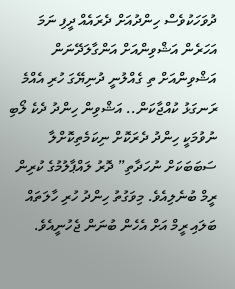ދުވަހަކުވެސް ހިންދުއަށް ދެރައެއް ދީފި ނަމަ އަހަރެން އަޝްވިންއަށް އަންގާލަދޭނަން އަޝްވިންއަށް ތި ގެއްލުނީ ދުނިޔޭގަ ހުރި އެއްމެ ރަނގަޅު ކުއްޖާކަން.. އަޝްވިން ހިންދު ދެކެ ލޯބި ނުވުމަކީ ހިންދު ދެރަކޮށް ނިކަމެތިކޮށްލާ ސަބަބަކަށް ނުހަދާތި” ދޮރު ލައްޕާލުމުގެ ކުރިން ރީމް ބުނެލިއެވެ. މިވަގުތު ހިންދު ހުރި ހާލަތައް ބަލައި ރީމް އަށް އެހެން ބުނަން ޖެހުނީއެވެ.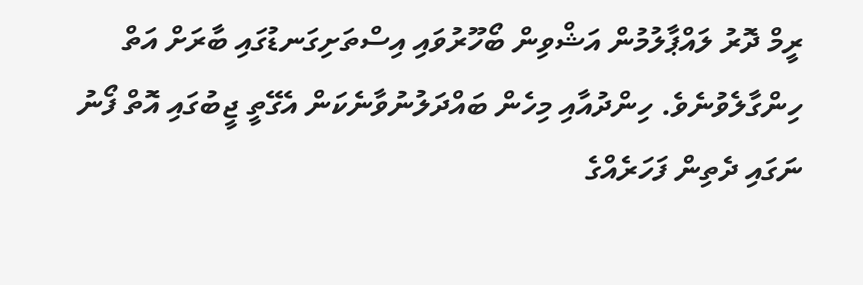ރީމް ދޮރު ލައްޕާލުމުން އަޝްވިން ބޯހޫރުވައި އިސްތަށިގަނޑުގައި ބާރަށް އަތް ހިންގާލެވުނެވެ. ހިންދުއާއި މިހެން ބައްދަލުނުވާނެކަން އެގޭތީ ޖީބުގައި އޮތް ފޯނު ނަގައި ދެތިން ފަހަރެއްގެ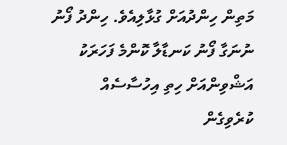މަތިން ހިންދުއަށް ގުޅާލިއެވެ. ހިންދު ފޯނު ނުނަގާ ފޯނު ކަނޑާލާ ކޮންމެ ފަހަރަކު އަޝްވިންއަށް ހިތި އިހުސާސެއް ކުރެވިގެން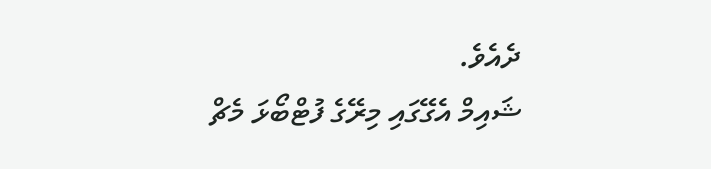ދެއެވެ.
ޝައިމް އެގޭގައި މިރޭގެ ފުޓްބޯޅަ މެޗް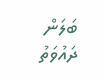ބަލަން ދައުވަތު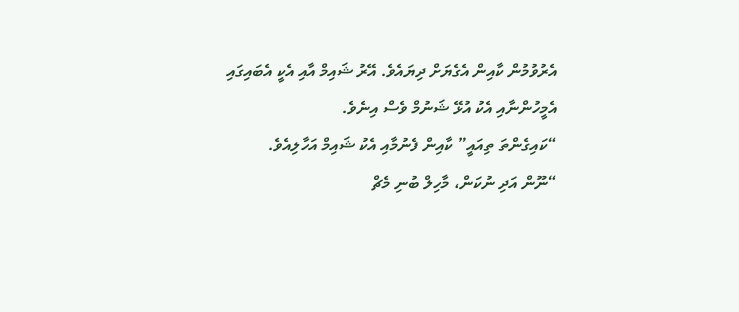އެރުވުމުން ކާއިން އެގެޔަށް ދިޔައެވެ. އޭރު ޝައިމް އާއި އެކީ އެބައިގައި އެމީހުންނާއި އެކު އުޅޭ ޝަނުމް ވެސް އިނެވެ.
“ކައިގެންތަ ތިއައީ” ކާއިން ފެނުމާއި އެކު ޝައިމް އަހާލިއެވެ.
“ނޫން އަދި ނުކަން، މާހިލް ބުނި މެޗް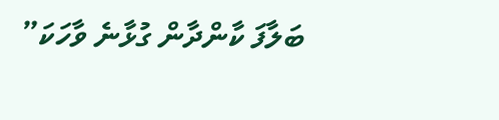ބަލާފަ ކާންދާން ގުޅާނެ ވާހަކަ”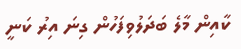ކާއިން މާލެ ބަދަލުވިފަހުން ގިނަ އިރު ކަނީ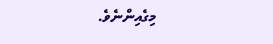މިގެއިންނެވެ.